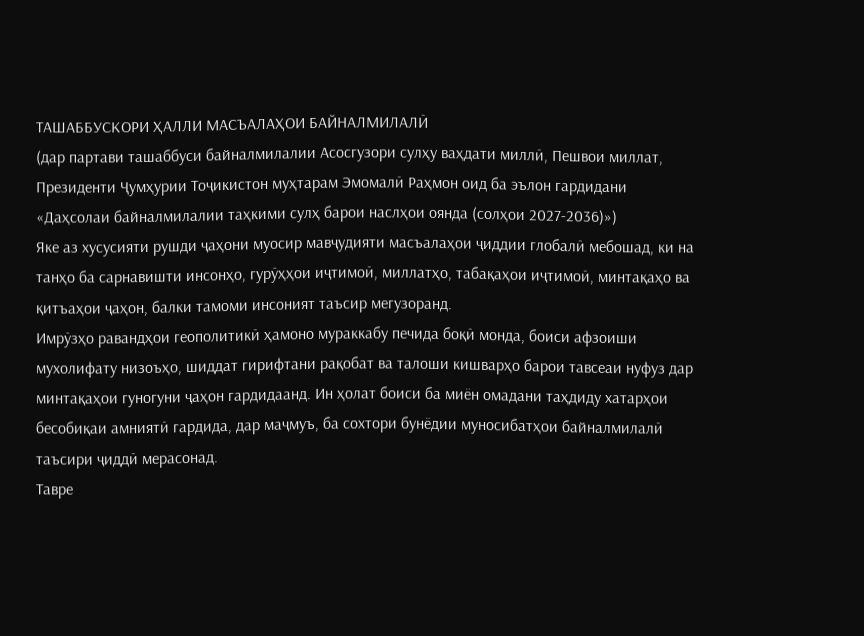ТАШАББУСКОРИ ҲАЛЛИ МАСЪАЛАҲОИ БАЙНАЛМИЛАЛӢ
(дар партави ташаббуси байналмилалии Асосгузори сулҳу ваҳдати миллӣ, Пешвои миллат, Президенти Ҷумҳурии Тоҷикистон муҳтарам Эмомалӣ Раҳмон оид ба эълон гардидани «Даҳсолаи байналмилалии таҳкими сулҳ барои наслҳои оянда (солҳои 2027-2036)»)
Яке аз хусусияти рушди ҷаҳони муосир мавҷудияти масъалаҳои ҷиддии глобалӣ мебошад, ки на танҳо ба сарнавишти инсонҳо, гурӯҳҳои иҷтимоӣ, миллатҳо, табақаҳои иҷтимоӣ, минтақаҳо ва қитъаҳои ҷаҳон, балки тамоми инсоният таъсир мегузоранд.
Имрӯзҳо равандҳои геополитикӣ ҳамоно мураккабу печида боқӣ монда, боиси афзоиши мухолифату низоъҳо, шиддат гирифтани рақобат ва талоши кишварҳо барои тавсеаи нуфуз дар минтақаҳои гуногуни ҷаҳон гардидаанд. Ин ҳолат боиси ба миён омадани таҳдиду хатарҳои бесобиқаи амниятӣ гардида, дар маҷмуъ, ба сохтори бунёдии муносибатҳои байналмилалӣ таъсири ҷиддӣ мерасонад.
Тавре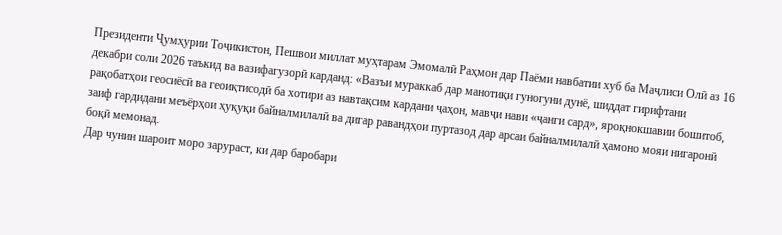Президенти Ҷумҳурии Тоҷикистон, Пешвои миллат муҳтарам Эмомалӣ Раҳмон дар Паёми навбатии хуб ба Маҷлиси Олӣ аз 16 декабри соли 2026 таъкид ва вазифагузорӣ карданд: «Вазъи мураккаб дар манотиқи гуногуни дунё, шиддат гирифтани рақобатҳои геосиёсӣ ва геоиқтисодӣ ба хотири аз навтақсим кардани ҷаҳон, мавҷи нави «ҷанги сард», яроқнокшавии бошитоб, заиф гардидани меъёрҳои ҳуқуқи байналмилалӣ ва дигар равандҳои пуртазод дар арсаи байналмилалӣ ҳамоно мояи нигаронӣ боқӣ мемонад.
Дар чунин шароит моро зарураст, ки дар баробари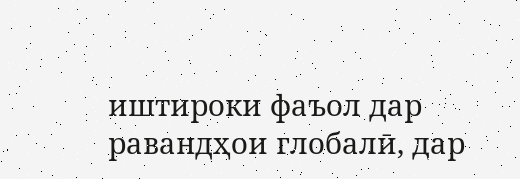иштироки фаъол дар равандҳои глобалӣ, дар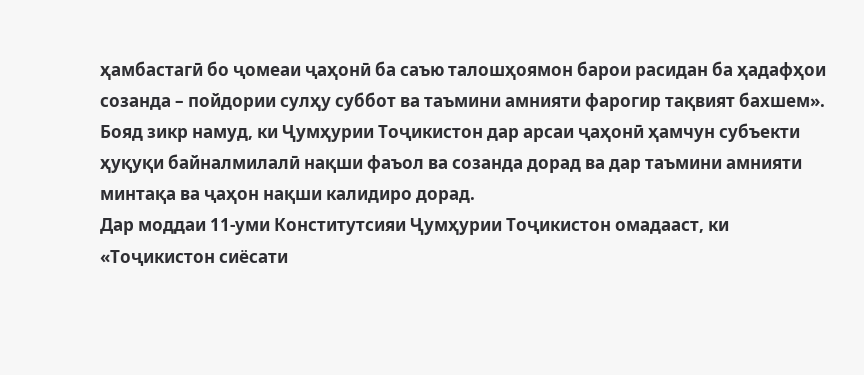ҳамбастагӣ бо ҷомеаи ҷаҳонӣ ба саъю талошҳоямон барои расидан ба ҳадафҳои созанда – пойдории сулҳу суббот ва таъмини амнияти фарогир тақвият бахшем».
Бояд зикр намуд, ки Ҷумҳурии Тоҷикистон дар арсаи ҷаҳонӣ ҳамчун субъекти ҳуқуқи байналмилалӣ нақши фаъол ва созанда дорад ва дар таъмини амнияти минтақа ва ҷаҳон нақши калидиро дорад.
Дар моддаи 11-уми Конститутсияи Ҷумҳурии Тоҷикистон омадааст, ки «Тоҷикистон сиёсати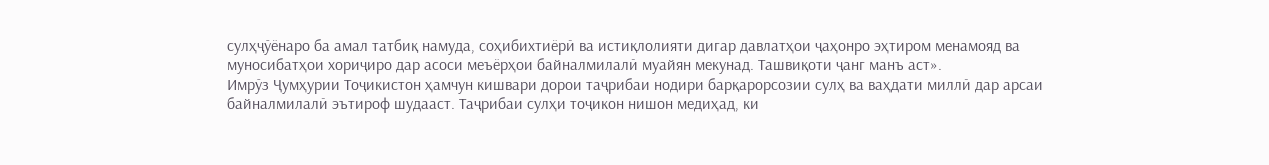сулҳҷӯёнаро ба амал татбиқ намуда, соҳибихтиёрӣ ва истиқлолияти дигар давлатҳои ҷаҳонро эҳтиром менамояд ва муносибатҳои хориҷиро дар асоси меъёрҳои байналмилалӣ муайян мекунад. Ташвиқоти ҷанг манъ аст».
Имрӯз Ҷумҳурии Тоҷикистон ҳамчун кишвари дорои таҷрибаи нодири барқарорсозии сулҳ ва ваҳдати миллӣ дар арсаи байналмилалӣ эътироф шудааст. Таҷрибаи сулҳи тоҷикон нишон медиҳад, ки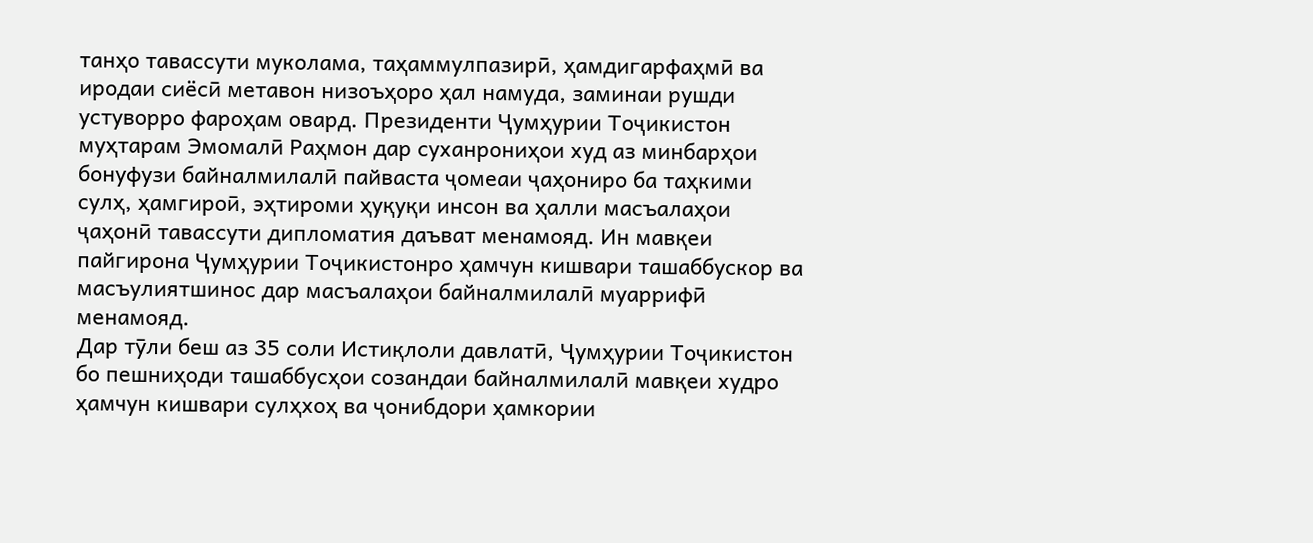танҳо тавассути муколама, таҳаммулпазирӣ, ҳамдигарфаҳмӣ ва иродаи сиёсӣ метавон низоъҳоро ҳал намуда, заминаи рушди устуворро фароҳам овард. Президенти Ҷумҳурии Тоҷикистон муҳтарам Эмомалӣ Раҳмон дар суханрониҳои худ аз минбарҳои бонуфузи байналмилалӣ пайваста ҷомеаи ҷаҳониро ба таҳкими сулҳ, ҳамгироӣ, эҳтироми ҳуқуқи инсон ва ҳалли масъалаҳои ҷаҳонӣ тавассути дипломатия даъват менамояд. Ин мавқеи пайгирона Ҷумҳурии Тоҷикистонро ҳамчун кишвари ташаббускор ва масъулиятшинос дар масъалаҳои байналмилалӣ муаррифӣ менамояд.
Дар тӯли беш аз 35 соли Истиқлоли давлатӣ, Ҷумҳурии Тоҷикистон бо пешниҳоди ташаббусҳои созандаи байналмилалӣ мавқеи худро ҳамчун кишвари сулҳхоҳ ва ҷонибдори ҳамкории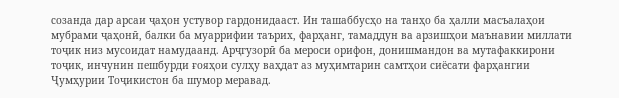созанда дар арсаи ҷаҳон устувор гардонидааст. Ин ташаббусҳо на танҳо ба ҳалли масъалаҳои мубрами ҷаҳонӣ, балки ба муаррифии таърих, фарҳанг, тамаддун ва арзишҳои маънавии миллати тоҷик низ мусоидат намудаанд. Арҷгузорӣ ба мероси орифон, донишмандон ва мутафаккирони тоҷик, инчунин пешбурди ғояҳои сулҳу ваҳдат аз муҳимтарин самтҳои сиёсати фарҳангии Ҷумҳурии Тоҷикистон ба шумор меравад.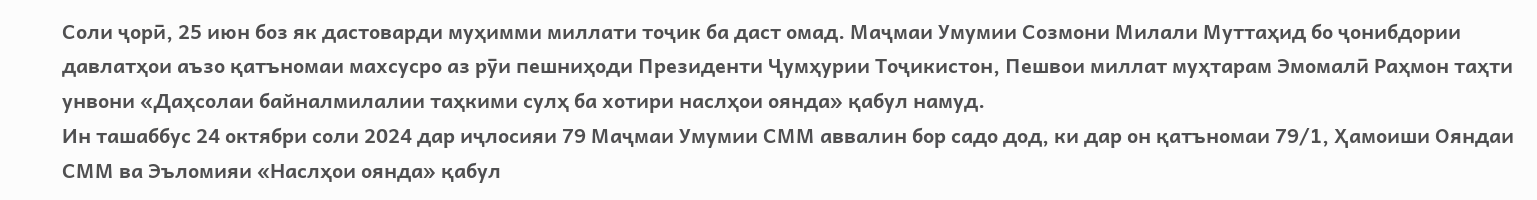Соли ҷорӣ, 25 июн боз як дастоварди муҳимми миллати тоҷик ба даст омад. Маҷмаи Умумии Созмони Милали Муттаҳид бо ҷонибдории давлатҳои аъзо қатъномаи махсусро аз рӯи пешниҳоди Президенти Ҷумҳурии Тоҷикистон, Пешвои миллат муҳтарам Эмомалӣ Раҳмон таҳти унвони «Даҳсолаи байналмилалии таҳкими сулҳ ба хотири наслҳои оянда» қабул намуд.
Ин ташаббус 24 октябри соли 2024 дар иҷлосияи 79 Маҷмаи Умумии СММ аввалин бор садо дод, ки дар он қатъномаи 79/1, Ҳамоиши Ояндаи СММ ва Эъломияи «Наслҳои оянда» қабул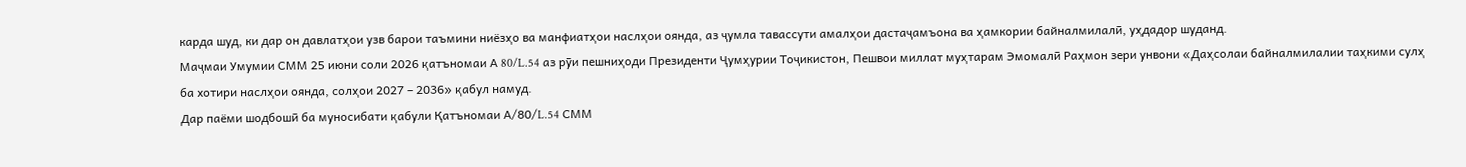карда шуд, ки дар он давлатҳои узв барои таъмини ниёзҳо ва манфиатҳои наслҳои оянда, аз ҷумла тавассути амалҳои дастаҷамъона ва ҳамкории байналмилалӣ, уҳдадор шуданд.
Маҷмаи Умумии СММ 25 июни соли 2026 қатъномаи А 80/L.54 аз рӯи пешниҳоди Президенти Ҷумҳурии Тоҷикистон, Пешвои миллат муҳтарам Эмомалӣ Раҳмон зери унвони «Даҳсолаи байналмилалии таҳкими сулҳ ба хотири наслҳои оянда, солҳои 2027 – 2036» қабул намуд.
Дар паёми шодбошӣ ба муносибати қабули Қатъномаи А/80/L.54 СММ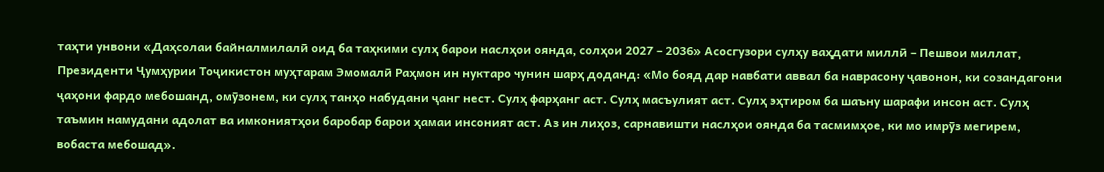таҳти унвони «Даҳсолаи байналмилалӣ оид ба таҳкими сулҳ барои наслҳои оянда, солҳои 2027 – 2036» Асосгузори сулҳу ваҳдати миллӣ – Пешвои миллат, Президенти Ҷумҳурии Тоҷикистон муҳтарам Эмомалӣ Раҳмон ин нуктаро чунин шарҳ доданд: «Мо бояд дар навбати аввал ба наврасону ҷавонон, ки созандагони ҷаҳони фардо мебошанд, омӯзонем, ки сулҳ танҳо набудани ҷанг нест. Сулҳ фарҳанг аст. Сулҳ масъулият аст. Сулҳ эҳтиром ба шаъну шарафи инсон аст. Сулҳ таъмин намудани адолат ва имкониятҳои баробар барои ҳамаи инсоният аст. Аз ин лиҳоз, сарнавишти наслҳои оянда ба тасмимҳое, ки мо имрӯз мегирем, вобаста мебошад».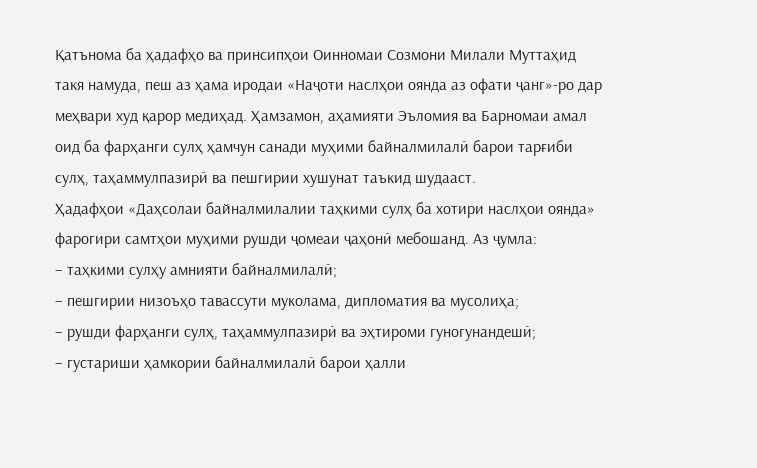Қатънома ба ҳадафҳо ва принсипҳои Оинномаи Созмони Милали Муттаҳид такя намуда, пеш аз ҳама иродаи «Наҷоти наслҳои оянда аз офати ҷанг»-ро дар меҳвари худ қарор медиҳад. Ҳамзамон, аҳамияти Эъломия ва Барномаи амал оид ба фарҳанги сулҳ ҳамчун санади муҳими байналмилалӣ барои тарғиби сулҳ, таҳаммулпазирӣ ва пешгирии хушунат таъкид шудааст.
Ҳадафҳои «Даҳсолаи байналмилалии таҳкими сулҳ ба хотири наслҳои оянда» фарогири самтҳои муҳими рушди ҷомеаи ҷаҳонӣ мебошанд. Аз ҷумла:
– таҳкими сулҳу амнияти байналмилалӣ;
– пешгирии низоъҳо тавассути муколама, дипломатия ва мусолиҳа;
– рушди фарҳанги сулҳ, таҳаммулпазирӣ ва эҳтироми гуногунандешӣ;
– густариши ҳамкории байналмилалӣ барои ҳалли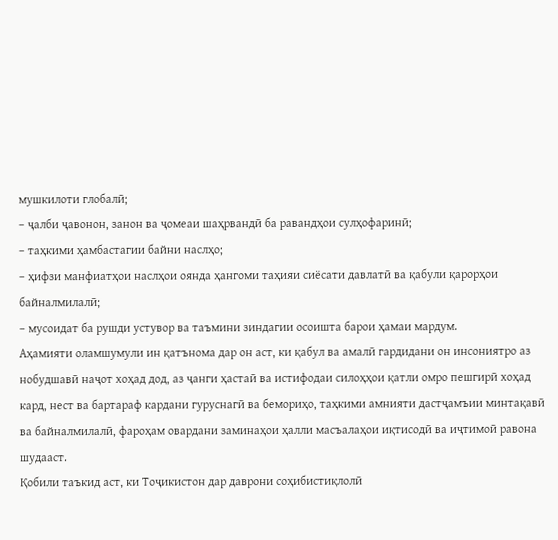мушкилоти глобалӣ;
– ҷалби ҷавонон, занон ва ҷомеаи шаҳрвандӣ ба равандҳои сулҳофаринӣ;
– таҳкими ҳамбастагии байни наслҳо;
– ҳифзи манфиатҳои наслҳои оянда ҳангоми таҳияи сиёсати давлатӣ ва қабули қарорҳои байналмилалӣ;
– мусоидат ба рушди устувор ва таъмини зиндагии осоишта барои ҳамаи мардум.
Аҳамияти оламшумули ин қатънома дар он аст, ки қабул ва амалӣ гардидани он инсониятро аз нобудшавӣ наҷот хоҳад дод, аз ҷанги ҳастаӣ ва истифодаи силоҳҳои қатли омро пешгирӣ хоҳад кард, нест ва бартараф кардани гуруснагӣ ва бемориҳо, таҳкими амнияти дастҷамъии минтақавӣ ва байналмилалӣ, фароҳам овардани заминаҳои ҳалли масъалаҳои иқтисодӣ ва иҷтимоӣ равона шудааст.
Қобили таъкид аст, ки Тоҷикистон дар даврони соҳибистиқлолӣ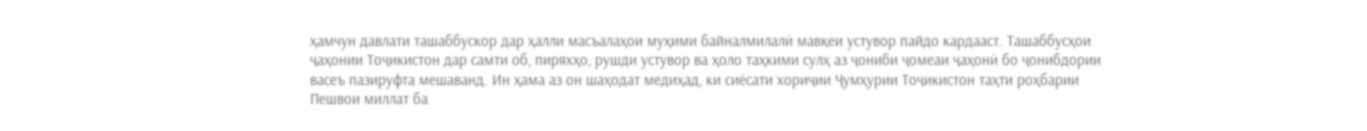ҳамчун давлати ташаббускор дар ҳалли масъалаҳои муҳими байналмилалӣ мавқеи устувор пайдо кардааст. Ташаббусҳои ҷаҳонии Тоҷикистон дар самти об, пиряхҳо, рушди устувор ва ҳоло таҳкими сулҳ аз ҷониби ҷомеаи ҷаҳонӣ бо ҷонибдории васеъ пазируфта мешаванд. Ин ҳама аз он шаҳодат медиҳад, ки сиёсати хориҷии Ҷумҳурии Тоҷикистон таҳти роҳбарии Пешвои миллат ба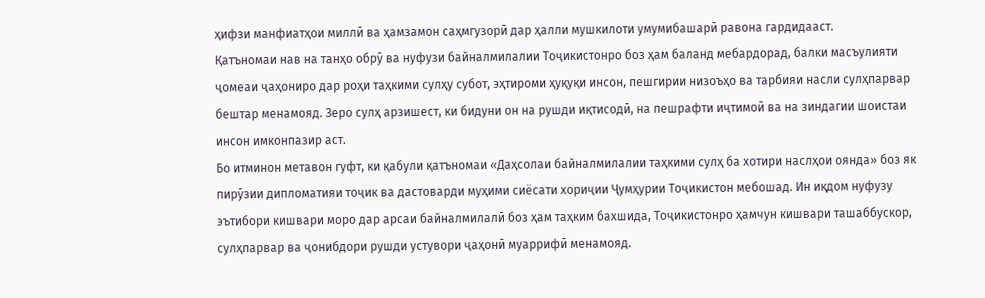ҳифзи манфиатҳои миллӣ ва ҳамзамон саҳмгузорӣ дар ҳалли мушкилоти умумибашарӣ равона гардидааст.
Қатъномаи нав на танҳо обрӯ ва нуфузи байналмилалии Тоҷикистонро боз ҳам баланд мебардорад, балки масъулияти ҷомеаи ҷаҳониро дар роҳи таҳкими сулҳу субот, эҳтироми ҳуқуқи инсон, пешгирии низоъҳо ва тарбияи насли сулҳпарвар бештар менамояд. Зеро сулҳ арзишест, ки бидуни он на рушди иқтисодӣ, на пешрафти иҷтимоӣ ва на зиндагии шоистаи инсон имконпазир аст.
Бо итминон метавон гуфт, ки қабули қатъномаи «Даҳсолаи байналмилалии таҳкими сулҳ ба хотири наслҳои оянда» боз як пирӯзии дипломатияи тоҷик ва дастоварди муҳими сиёсати хориҷии Ҷумҳурии Тоҷикистон мебошад. Ин иқдом нуфузу эътибори кишвари моро дар арсаи байналмилалӣ боз ҳам таҳким бахшида, Тоҷикистонро ҳамчун кишвари ташаббускор, сулҳпарвар ва ҷонибдори рушди устувори ҷаҳонӣ муаррифӣ менамояд.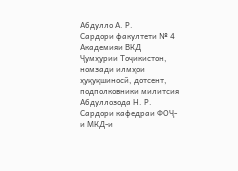Абдулло А. Р.
Сардори факултети № 4 Академияи ВКД Ҷумҳурии Тоҷикистон, номзади илмҳои ҳуқуқшиносӣ, дотсент, подполковники милитсия
Абдуллозода Н. Р.
Сардори кафедраи ФОҶ-и МКД-и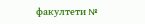факултети №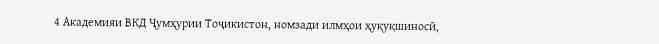4 Академияи ВКД Ҷумҳурии Тоҷикистон, номзади илмҳои ҳуқуқшиносӣ,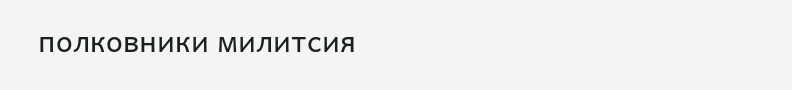полковники милитсия